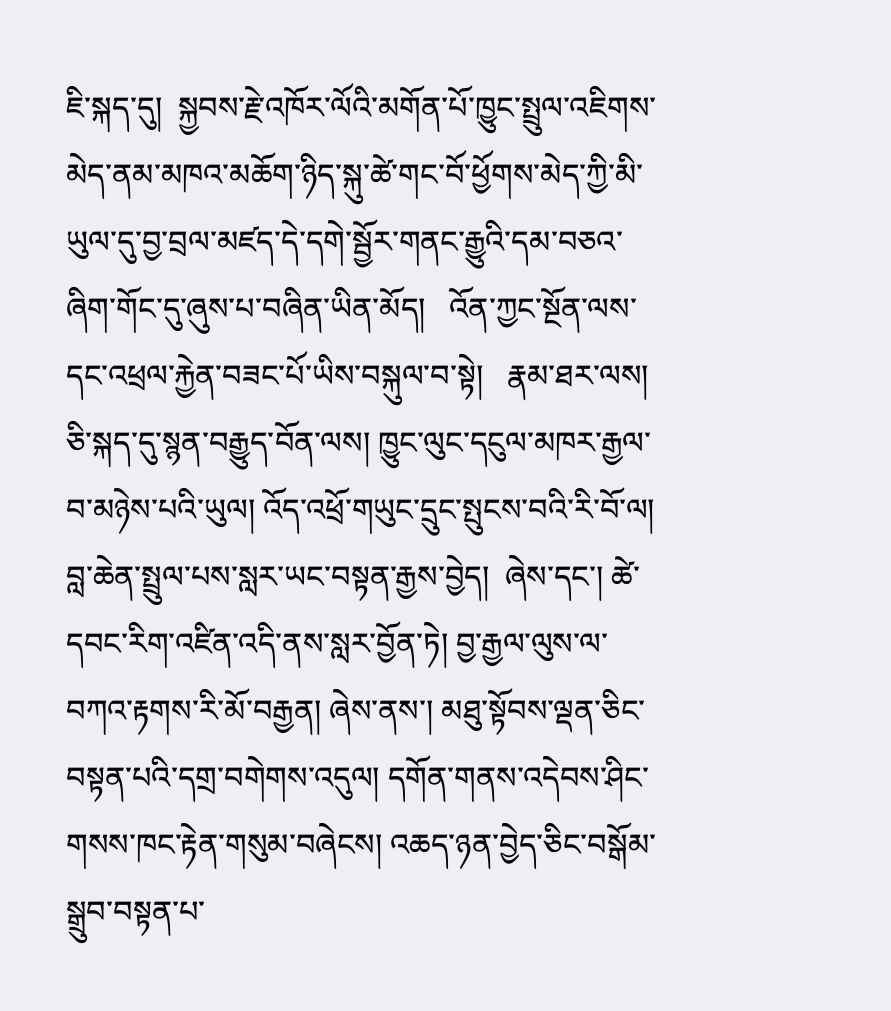ཇི་སྐད་དུ།  སྐྱབས་རྗེ་འཁོར་ལོའི་མགོན་པོ་ཁྱུང་སྤྲུལ་འཇིགས་མེད་ནམ་མཁའ་མཆོག་ཉིད་སྐུ་ཚེ་གང་བོ་ཕྱོགས་མེད་ཀྱི་མི་ཡུལ་དུ་བྱ་བྲལ་མཛད་དེ་དགེ་སྦྱོར་གནང་རྒྱུའི་དམ་བཅའ་ཞིག་གོང་དུ་ཞུས་པ་བཞིན་ཡིན་མོད།   འོན་ཀྱང་སྔོན་ལས་དང་འཕྲལ་རྐྱེན་བཟང་པོ་ཡིས་བསྐུལ་བ་སྟེ།   རྣམ་ཐར་ལས།  ཅི་སྐད་དུ་སྙན་བརྒྱུད་བོན་ལས། ཁྱུང་ལུང་དངུལ་མཁར་རྒྱལ་བ་མཉེས་པའི་ཡུལ། འོད་འཕྲོ་གཡུང་དྲུང་སྤུངས་བའི་རི་བོ་ལ།  བླ་ཆེན་སྤྲུལ་པས་སླར་ཡང་བསྟན་རྒྱས་བྱེད།  ཞེས་དང་། ཚེ་དབང་རིག་འཛིན་འདི་ནས་སླར་བྱོན་ཏེ། བྱ་རྒྱལ་ལུས་ལ་བཀའ་རྟགས་རི་མོ་བརྒྱན། ཞེས་ནས་། མཐུ་སྟོབས་ལྡན་ཅིང་བསྟན་པའི་དགྲ་བགེགས་འདུལ། དགོན་གནས་འདེབས་ཤིང་གསས་ཁང་རྟེན་གསུམ་བཞེངས། འཆད་ཉན་བྱེད་ཅིང་བསྒོམ་སྒྲུབ་བསྟན་པ་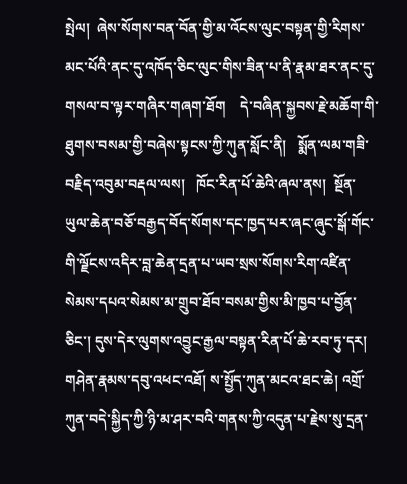སྤེལ།  ཞེས་སོགས་བན་བོན་གྱི་མ་འོངས་ལུང་བསྟན་གྱི་རིགས་མང་པོའི་ནང་དུ་འཁོད་ཅིང་ལུང་གིས་ཟིན་པ་ནི་རྣམ་ཐར་ནང་དུ་གསལ་བ་ལྟར་གཞིར་གཞག་ཐོག    དེ་བཞིན་སྐྱབས་རྗེ་མཆོག་གི་ཐུགས་བསམ་གྱི་བཞེས་སྟངས་ཀྱི་ཀུན་སློང་ནི།   སྨོན་ལམ་གཟི་བརྗིད་འབུམ་བརྡལ་ལས།   ཁོང་རིན་པོ་ཆེའི་ཞལ་ནས།  སྔོན་ཡུལ་ཆེན་བཅོ་བརྒྱད་བོད་སོགས་དང་ཁྱད་པར་ཞང་ཞུང་སྒོ་གོང་གི་ལྗོངས་འདིར་བླ་ཆེན་དྲན་པ་ཡབ་སྲས་སོགས་རིག་འཛིན་སེམས་དཔའ་སེམས་མ་གྲུབ་ཐོབ་བསམ་གྱིས་མི་ཁྱབ་པ་བྱོན་ཅིང་། དུས་དེར་ལུགས་འབྱུང་རྒྱལ་བསྟན་རིན་པོ་ཆེ་རབ་ཏུ་དར། གཤེན་རྣམས་དབུ་འཕང་འཐོ། ས་སྤྱོད་ཀུན་མངའ་ཐང་ཆེ། འགྲོ་ཀུན་བདེ་སྐྱིད་ཀྱི་ཉི་མ་ཤར་བའི་གནས་ཀྱི་འདུན་པ་རྗེས་སུ་དྲན་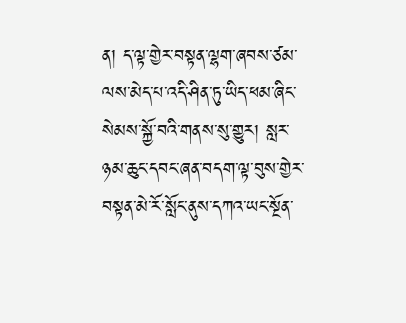ན། ད་ལྟ་གྱེར་བསྟན་ལྷག་ཞབས་ཙམ་ལས་མེད་པ་འདི་ཤིན་ཏུ་ཡིད་ཕམ་ཞིང་སེམས་སྐྱོ་བའི་གནས་སུ་གྱུར། སླར་ཉམ་ཆུང་དབང་ཞན་བདག་ལྟ་བུས་གྱེར་བསྟན་མེ་རོ་སློང་ནུས་དཀའ་ཡང་སྔོན་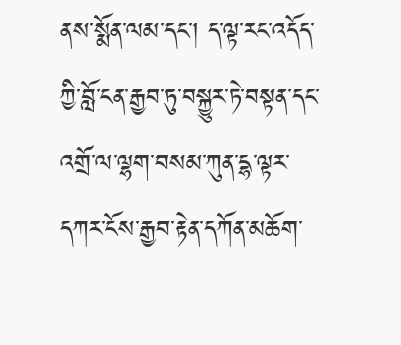ནས་སྨོན་ལམ་དང་། ད་ལྟ་རང་འདོད་ཀྱི་བློ་ངན་རྒྱབ་ཏུ་བསྐྱུར་ཏེ་བསྟན་དང་འགྲོ་ལ་ལྷག་བསམ་ཀུན་དྷ་ལྟར་དཀར་ངོས་རྒྱབ་རྟེན་དཀོན་མཆོག་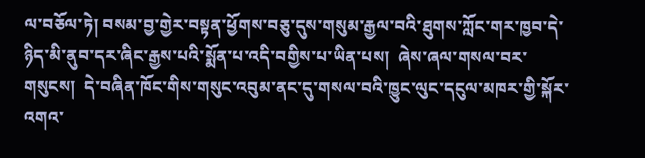ལ་བཅོལ་ཏེ། བསམ་བྱ་གྱེར་བསྟན་ཕྱོགས་བཅུ་དུས་གསུམ་རྒྱལ་བའི་ཐུགས་ཀློང་གར་ཁྱབ་དེ་ཉིད་མི་ནུབ་དར་ཞིང་རྒྱས་པའི་སྨོན་པ་འདི་བགྱིས་པ་ཡིན་པས།  ཞེས་ཞལ་གསལ་བར་གསུངས།  དེ་བཞིན་ཁོང་གིས་གསུང་འབུམ་ནང་དུ་གསལ་བའི་ཁྱུང་ལུང་དངུལ་མཁར་གྱི་སྐོར་འགའ་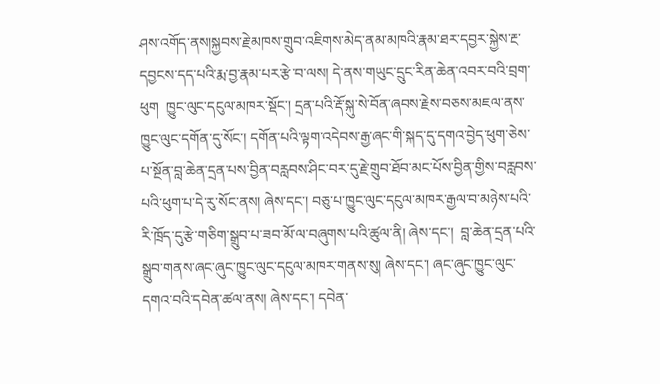ཤས་འགོད་ནས།སྐྱབས་རྗེ་མཁས་གྲུབ་འཇིགས་མེད་ནམ་མཁའི་རྣམ་ཐར་དབྱར་སྐྱེས་རྔ་དབྱངས་དད་པའི་རྨ་བྱ་རྣམ་པར་རྩེ་བ་ལས། དེ་ནས་གཡུང་དྲུང་རིན་ཆེན་འབར་བའི་བྲག་ཕུག  ཁྱུང་ལུང་དངུལ་མཁར་སྡོང་། དྲན་པའི་རྡོ་སྐུ་སེ་བོན་ཞབས་རྗེས་བཅས་མཇལ་ནས་ཁྱུང་ལུང་དགོན་དུ་སོང་། དགོན་པའི་ལྟག་འདེབས་རྒྱ་ཞང་གི་སྐད་དུ་དགའ་བྱེད་ཕུག་ཅེས་པ་སྔོན་བླ་ཆེན་དྲན་པས་བྱིན་བརླབས་ཤིང་བར་དུ་རྗེ་གྲུབ་ཐོབ་མང་པོས་བྱིན་གྱིས་བརླབས་པའི་ཕུག་པ་དེ་རུ་སོང་ནས། ཞེས་དང་། བཅུ་པ་ཁྱུང་ལུང་དངུལ་མཁར་རྒྱལ་བ་མཉེས་པའི་རི་ཁྲོད་དུ་རྩེ་གཅིག་སྒྲུབ་པ་ཟབ་མོ་ལ་བཞུགས་པའི་ཚུལ་ནི། ཞེས་དང་།  བླ་ཆེན་དྲན་པའི་སྒྲུབ་གནས་ཞང་ཞུང་ཁྱུང་ལུང་དངུལ་མཁར་གནས་སུ། ཞེས་དང་། ཞང་ཞུང་ཁྱུང་ལུང་དགའ་བའི་དབེན་ཚལ་ནས། ཞེས་དང་། དབེན་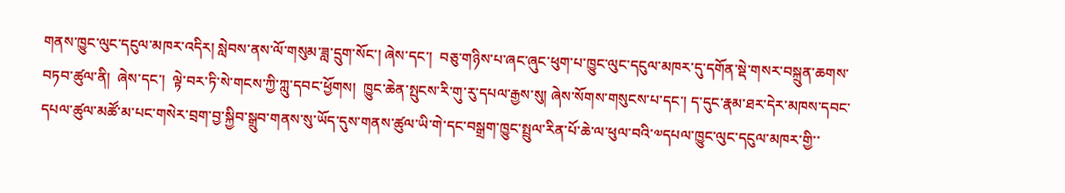གནས་ཁྱུང་ལུང་དངུལ་མཁར་འདིར། སླེབས་ནས་ལོ་གསུམ་ཟླ་དྲུག་སོང་། ཞེས་དང་།  བཅུ་གཉིས་པ་ཞང་ཞུང་ཕུག་པ་ཁྱུང་ལུང་དངུལ་མཁར་དུ་དགོན་སྡེ་གསར་བསྐྲུན་ཆགས་བཏབ་ཚུལ་ནི།  ཞེས་དང་།  ལྟེ་བར་ཏི་སེ་གངས་ཀྱི་ཀླུ་དབང་ཕྱོགས།  ཁྱུང་ཆེན་སྤུངས་རི་གུ་རུ་དཔལ་རྒྱས་སུ། ཞེས་སོགས་གསུངས་པ་དང་། ད་དུང་རྣམ་ཐར་དེར་མཁས་དབང་དཔལ་ཚུལ་མཚོ་མ་པང་གསེར་བྲག་བྱ་སྐྱིབ་སྒྲུབ་གནས་སུ་ཡོད་དུས་གནས་ཚུལ་ཡི་གེ་དང་བསྒྲག་ཁྱུང་སྤྲུལ་རིན་པོ་ཆེ་ལ་ཕུལ་བའི་༧དཔལ་ཁྱུང་ལུང་དངུལ་མཁར་གྱི་་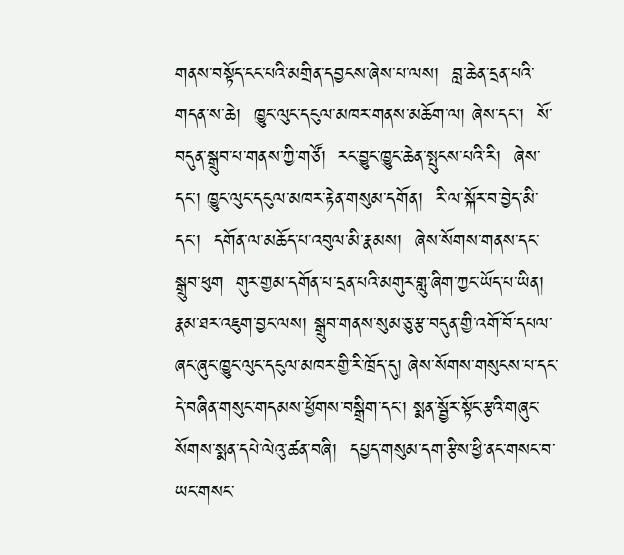གནས་བསྟོད་ངང་པའི་མགྲིན་དབྱངས་ཞེས་པ་ལས།  བླ་ཆེན་དྲན་པའི་གདན་ས་ཆེ།  ཁྱུང་ལུང་དངུལ་མཁར་གནས་མཆོག་ལ། ཞེས་དང་།  སོ་བདུན་སྒྲུབ་པ་གནས་ཀྱི་གཙོ།  རང་བྱུང་ཁྱུང་ཆེན་སྤུངས་པའི་རི།  ཞེས་དང་། ཁྱུང་ལུང་དངུལ་མཁར་རྟེན་གསུམ་དགོན།  རི་ལ་སྐོར་བ་བྱེད་མི་དང་།  དགོན་ལ་མཆོད་པ་འབུལ་མི་རྣམས།  ཞེས་སོགས་གནས་དང་སྒྲུབ་ཕུག  གུར་གྱམ་དགོན་པ་དྲན་པའི་མགུར་གླུ་ཞིག་ཀྱང་ཡོད་པ་ཡིན།  རྣམ་ཐར་འཇུག་བྱང་ལས། སྒྲུབ་གནས་སུམ་ཅུ་རྩ་བདུན་གྱི་འགོ་བོ་དཔལ་ཞང་ཞུང་ཁྱུང་ལུང་དངུལ་མཁར་གྱི་རི་ཁྲོད་དུ། ཞེས་སོགས་གསུངས་པ་དང་དེ་བཞིན་གསུང་གདམས་ཕྱོགས་བསྒྲིག་དང་། སྨན་སྦྱོར་སྟོང་རྩའི་གཞུང་སོགས་སྨན་དཔེ་ལེའུ་ཚན་བཞི།  དཔྱད་གསུམ་དག་རྩིས་ཕྱི་ནང་གསང་བ་ཡང་གསང་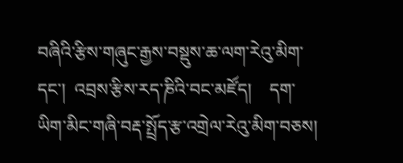བཞིའི་རྩིས་གཞུང་རྒྱས་བསྡུས་ཆ་ལག་རེའུ་མིག་དང་།  འབྲས་རྩིས་རད་ཎིའི་བང་མཛོད།    དག་ཡིག་མིང་གཞི་བརྡ་སྤྲོད་རྩ་འགྲེལ་རེའུ་མིག་བཅས།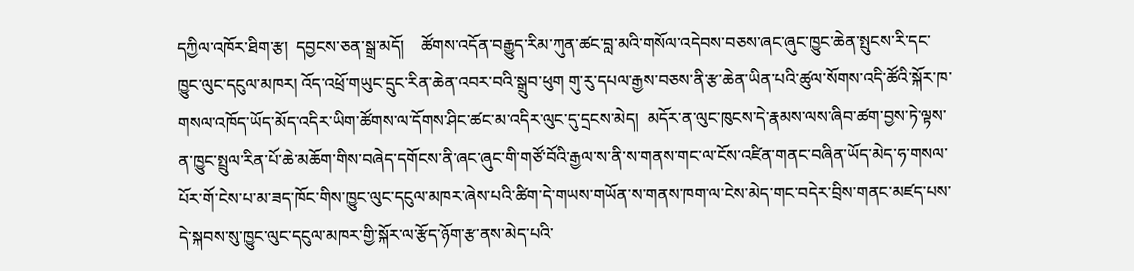དཀྱིལ་འཁོར་ཐིག་རྩ།  དབྱངས་ཅན་སྒྲ་མདོ།    ཚོགས་འདོན་བརྒྱུད་རིམ་ཀུན་ཚང་བླ་མའི་གསོལ་འདེབས་བཅས་ཞང་ཞུང་ཁྱུང་ཆེན་སྤུངས་རི་དང་ཁྱུང་ལུང་དངུལ་མཁར། འོད་འཕྲོ་གཡུང་དྲུང་རིན་ཆེན་འབར་བའི་སྒྲུབ་ཕུག གུ་རུ་དཔལ་རྒྱས་བཅས་ནི་རྩ་ཆེན་ཡིན་པའི་ཚུལ་སོགས་འདི་ཚོའི་སྐོར་ཁ་གསལ་འཁོད་ཡོད་མོད་འདིར་ཡིག་ཚོགས་ལ་དོགས་ཤིང་ཚང་མ་འདིར་ལུང་དུ་དྲངས་མེད།  མདོར་ན་ལུང་ཁུངས་དེ་རྣམས་ལས་ཞིབ་ཚག་བྱས་ཏེ་ལྟས་ན་ཁྱུང་སྤྲུལ་རིན་པོ་ཆེ་མཆོག་གིས་བཞེད་དགོངས་ནི་ཞང་ཞུང་གི་གཙོ་བོའི་རྒྱལ་ས་ནི་ས་གནས་གང་ལ་ངོས་འཛིན་གནང་བཞིན་ཡོད་མེད་ཧ་གསལ་པོར་གོ་ངེས་པ་མ་ཟད་ཁོང་གིས་ཁྱུང་ལུང་དངུལ་མཁར་ཞེས་པའི་ཚིག་དེ་གཡས་གཡོན་ས་གནས་ཁག་ལ་ངེས་མེད་གང་བདེར་བྲིས་གནང་མཛད་པས་དེ་སྐབས་སུ་ཁྱུང་ལུང་དངུལ་མཁར་གྱི་སྐོར་ལ་རྩོད་ཉོག་རྩ་ནས་མེད་པའི་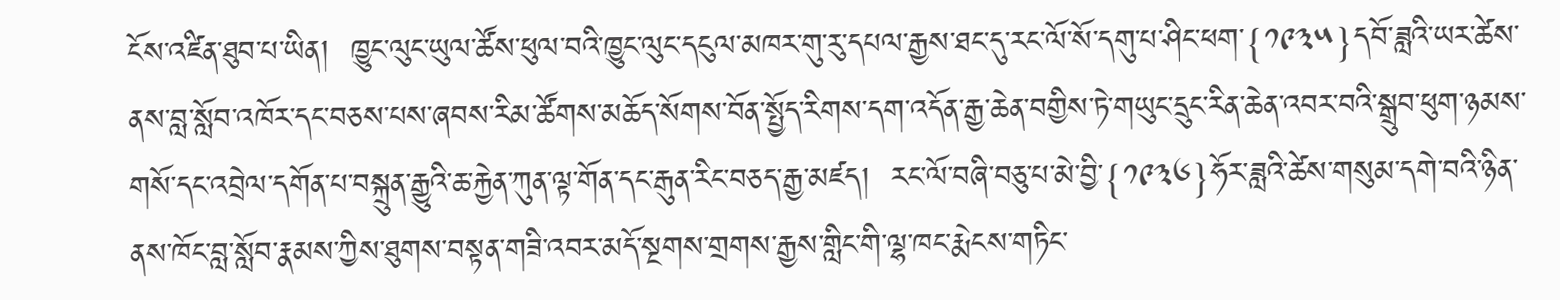ངོས་འཛིན་ཐུབ་པ་ཡིན།  ཁྱུང་ལུང་ཡུལ་ཚོས་ཕུལ་བའི་ཁྱུང་ལུང་དངུལ་མཁར་གུ་རུ་དཔལ་རྒྱས་ཐང་དུ་རང་ལོ་སོ་དགུ་པ་ཤིང་ཕག་{༡༩༣༥}དབོ་ཟླའི་ཡར་ཚེས་ནས་བླ་སློབ་འཁོར་དང་བཅས་པས་ཞབས་རིམ་ཚོགས་མཆོད་སོགས་བོན་སྤྱོད་རིགས་དག་འདོན་རྒྱ་ཆེན་བགྱིས་ཏེ་གཡུང་དྲུང་རིན་ཆེན་འབར་བའི་སྒྲུབ་ཕུག་ཉམས་གསོ་དང་འབྲེལ་དགོན་པ་བསྐྲུན་རྒྱུའི་ཆ་རྐྱེན་ཀུན་ལྟ་གོན་དང་རྒུན་རིང་བཅད་རྒྱ་མཛད།  རང་ལོ་བཞི་བཅུ་པ་མེ་བྱི་{༡༩༣༦}ཧོར་ཟླའི་ཚེས་གསུམ་དགེ་བའི་ཉིན་ནས་ཁོང་བླ་སློབ་རྣམས་ཀྱིས་ཐུགས་བསྟན་གཟི་འབར་མདོ་སྔགས་གྲགས་རྒྱས་གླིང་གི་ལྷ་ཁང་རྨེངས་གཏིང་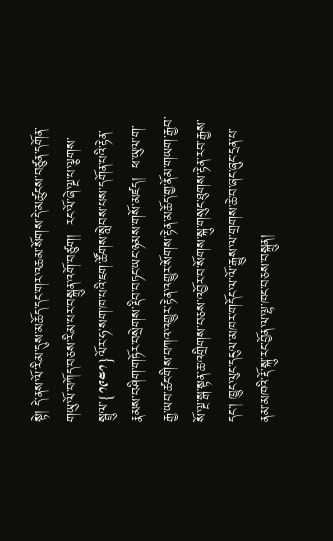སྟེ། དེ་ནས་ལོ་རིམ་དུས་མཆོད་དང་གར་འཆམ་སོགས་དེ་མཚུངས་བཙུན་དགོན་གཡུ་ལོ་བཀོད་བཅས་རིམ་པར་བསྐྲུན་འགོ་བཙུག།  རང་ལོ་ཞེ་ལྔ་པ་ལྕགས་སྦྲུལ་{༡༩༤༡}ལོར་ཧ་སག་ཁ་པའི་ཇག་ཚོགས་སླེབས་པས་དགོན་པའི་རྟེན་རྣམས་བཤིག་གཏོར་བསྲེགས་རྡིབ་བཏང་ཡང་ཉམས་གསོ་མཛད།  ཕ་ཡུལ་ག་རྒྱ་ཡབ་ཚང་གིས་བཀའ་འགྱུར་རྟེན་འགྱུར་སོགས་རྟེན་མཆོད་གྱ་ནོམ་གཡག་རྒྱབ་སོ་ལྔ་སྒ་སྟན་ཆ་འགྲིགས་བཅས་འབྱོར་བ་སོགས་སྐུ་གསུང་ཐུགས་རྟེན་རབ་རྒྱས་དང་། ཁྱུང་ལུང་དངུལ་མཁར་གདོང་ལ་ལོ་རྒྱུས་ལ་གྲགས་ཆེ་བ་ཞང་ཞུང་དྲན་པ་ནམ་མཁའི་རྡོ་སྐུ་རང་བྱོན་ལ་ལྷ་ཁང་བཅས་བསྐྲུན།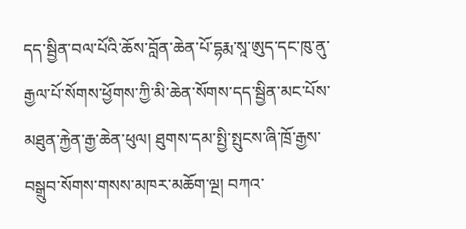དད་སྦྱིན་བལ་པོའི་ཆོས་བློན་ཆེན་པོ་དྷརྨ་སཱ་ཨུད་དང་ཁུ་ནུ་རྒྱལ་པོ་སོགས་ཕྱོགས་ཀྱི་མི་ཆེན་སོགས་དད་སྦྱིན་མང་པོས་མཐུན་རྐྱེན་རྒྱ་ཆེན་ཕུལ། ཐུགས་དམ་སྤྱི་སྤུངས་ཞི་ཁྲོ་རྒྱས་བསྒྲུབ་སོགས་གསས་མཁར་མཆོག་ལྔ། བཀའ་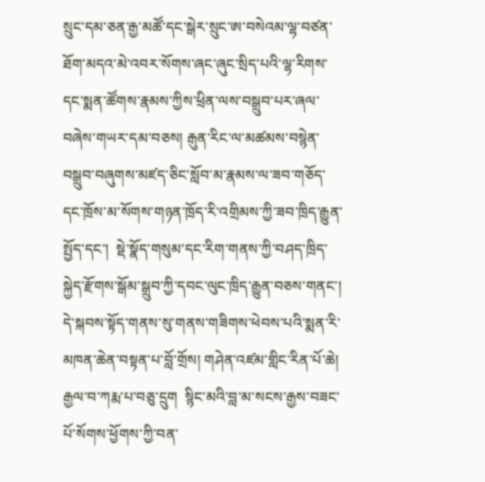སྲུང་དམ་ཅན་རྒྱ་མཚོ་དང་སྒེར་སྲུང་ཨ་བསེའམ་ལྷ་བཙན་ཐོག་མདའ་མེ་འབར་སོགས་ཞང་ཞུང་སྲིད་པའི་ལྷ་རིགས་དང་སྨན་ཚོགས་རྣམས་ཀྱིས་ཕྲིན་ལས་བསྒྲུབ་པར་ཞལ་བཞེས་གཡར་དམ་བཅས། རྒུན་རིང་ལ་མཚམས་བསྙེན་བསྒྲུབ་བཞུགས་མཛད་ཅིང་སློབ་མ་རྣམས་ལ་ཟབ་གཅོད་དང་ཁྲོས་མ་སོགས་གཉན་ཁྲོད་རི་འགྲིམས་ཀྱི་ཟབ་ཁྲིད་རྒྱུན་སྤྱོད་དང་།  སྡེ་སྣོད་གསུམ་དང་རིག་གནས་ཀྱི་བཤད་ཁྲིད་སྐྱེད་རྫོགས་སྒོམ་སྒྲུབ་ཀྱི་དབང་ལུང་ཁྲིད་རྒྱུན་བཅས་གནང་། དེ་སྐབས་སྟོད་གནས་སུ་གནས་གཟིགས་ཕེབས་པའི་སྨན་རི་མཁན་ཆེན་བསྟན་པ་བློ་གྲོས། གཤེན་འཛམ་གླིང་རིན་པོ་ཆེ།  རྒྱལ་བ་ཀརྨ་པ་བཅུ་དྲུག  སྙིང་མའི་བླ་མ་སངས་རྒྱས་བཟང་པོ་སོགས་ཕྱོགས་ཀྱི་བན་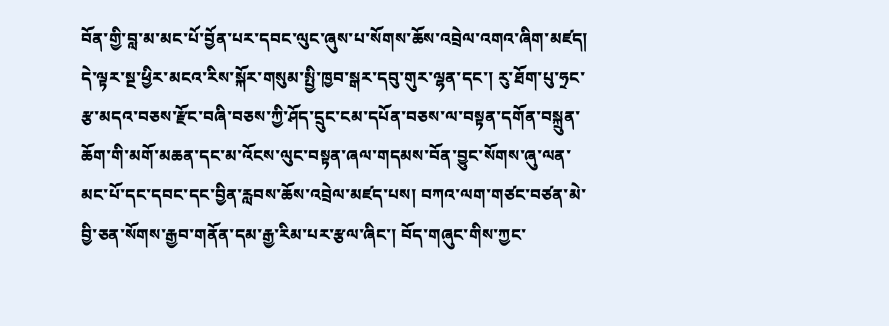བོན་གྱི་བླ་མ་མང་པོ་བྱོན་པར་དབང་ལུང་ཞུས་པ་སོགས་ཆོས་འབྲེལ་འགའ་ཞིག་མཛད། དེ་ལྟར་སྔ་ཕྱིར་མངའ་རིས་སྐོར་གསུམ་སྤྱི་ཁྱབ་སྒར་དབུ་གུར་ལྷན་དང་། རུ་ཐོག་པུ་ཧྲང་རྩ་མདའ་བཅས་རྫོང་བཞི་བཅས་ཀྱི་ཤོད་དྲུང་ངམ་དཔོན་བཅས་ལ་བསྟན་དགོན་བསྐྲུན་ཆོག་གི་མགོ་མཆན་དང་མ་འོངས་ལུང་བསྟན་ཞལ་གདམས་བོན་བྱུང་སོགས་ཞུ་ལན་མང་པོ་དང་དབང་དང་བྱིན་རླབས་ཆོས་འབྲེལ་མཛད་པས། བཀའ་ལག་གཙང་བཙན་མེ་བྱི་ཅན་སོགས་རྒྱབ་གནོན་དམ་རྒྱ་རིམ་པར་རྩལ་ཞིང་། བོད་གཞུང་གིས་ཀྱང་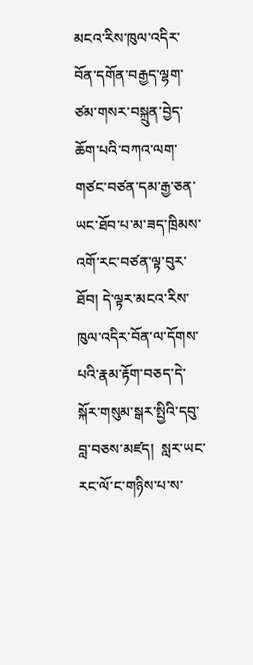མངའ་རིས་ཁུལ་འདིར་བོན་དགོན་བརྒྱད་ལྷག་ཙམ་གསར་བསྐྲུན་བྱེད་ཆོག་པའི་བཀའ་ལག་གཙང་བཙན་དམ་རྒྱ་ཅན་ཡང་ཐོབ་པ་མ་ཟད་ཁྲིམས་འགོ་རང་བཙན་ལྟ་བུར་ཐོབ། དེ་ལྟར་མངའ་རིས་ཁུལ་འདིར་བོན་ལ་དོགས་པའི་རྣམ་རྟོག་བཅད་དེ་སྐོར་གསུམ་སྒར་སྤྱིའི་དབུ་བླ་བཅས་མཛད།  སླར་ཡང་རང་ལོ་ང་གཉིས་པ་ས་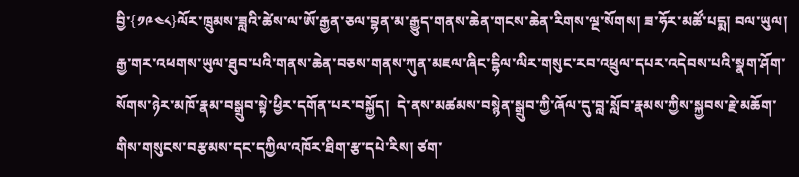བྱི་{༡༩༤༨}ལོར་ཁྲུམས་ཟླའི་ཚེས་ལ་ཨོ་རྒྱན་ཅལ་བྷན་མ་རྒྱུད་གནས་ཆེན་གངས་ཆེན་རིགས་ལྔ་སོགས། ཟ་ཧོར་མཚོ་པདྨ། བལ་ཡུལ། རྒྱ་གར་འཕགས་ཡུལ་ཐུབ་པའི་གནས་ཆེན་བཅས་གནས་ཀུན་མཇལ་ཞིང་དྷིལ་ལིར་གསུང་རབ་འཕྲུལ་དཔར་འདེབས་པའི་སྣག་ཤོག་སོགས་ཉེར་མཁོ་རྣམ་བསྒྲུབ་སྟེ་ཕྱིར་དགོན་པར་བསྐྱོད།  དེ་ནས་མཚམས་བསྙེན་སྒྲུབ་ཀྱི་ཞོལ་དུ་བླ་སློབ་རྣམས་ཀྱིས་སྐྱབས་རྗེ་མཆོག་གིས་གསུངས་བརྩམས་དང་དཀྱིལ་འཁོར་ཐིག་རྩ་དཔེ་རིས། ཙག་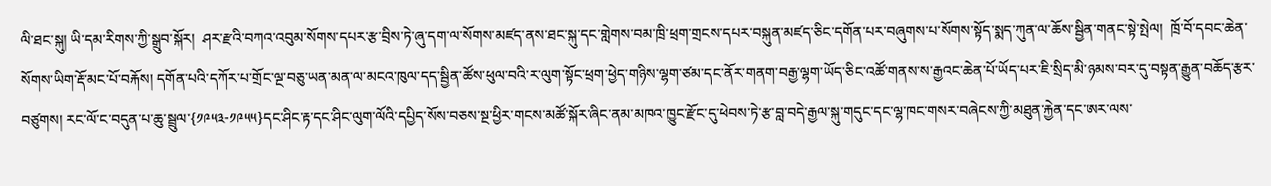ལི་ཐང་སྐུ། ཡི་དམ་རིགས་ཀྱི་སྒྲུབ་སྐོར།  ཤར་རྫའི་བཀའ་འབུམ་སོགས་དཔར་རྩ་བྲིས་ཏེ་ཞུ་དག་ལ་སོགས་མཛད་ནས་ཐང་སྐུ་དང་གླེགས་བམ་ཁྲི་ཕྲག་གྲངས་དཔར་བསྐུན་མཛད་ཅིང་དགོན་པར་བཞུགས་པ་སོགས་སྟོད་སྨད་ཀུན་ལ་ཆོས་སྦྱིན་གནང་སྟེ་སྤེལ།  ཁྲོ་བོ་དབང་ཆེན་སོགས་ཡིག་རྡོ་མང་པོ་བརྐོས། དགོན་པའི་དཀོར་པ་གྲོང་ལྔ་བཅུ་ཡན་མན་ལ་མངའ་ཁུལ་དད་སྦྱིན་ཚོས་ཕུལ་བའི་ར་ལུག་སྟོང་ཕྲག་ཕྱེད་གཉིས་ལྷག་ཙམ་དང་ནོར་གནག་བརྒྱ་ལྷག་ཡོད་ཅིང་འཚོ་གནས་ས་རྒྱའང་ཆེན་པོ་ཡོད་པར་ཇི་སྲིད་མི་ཉམས་བར་དུ་བསྟན་རྒྱུན་བཆོད་རྩར་བཙུགས། རང་ལོ་ང་བདུན་པ་ཆུ་སྦྲུལ་{༡༩༥༣-༡༩༥༥}དང་ཤིང་རྟ་དང་ཤིང་ལུག་ལོའི་དཔྱིད་སོས་བཅས་སྔ་ཕྱིར་གངས་མཚོ་སྐོར་ཞིང་ནམ་མཁའ་ཁྱུང་རྫོང་དུ་ཕེབས་ཏེ་རྩ་བླ་བདེ་རྒྱལ་སྐུ་གདུང་དང་ལྷ་ཁང་གསར་བཞེངས་ཀྱི་མཐུན་རྐྱེན་དང་ཨར་ལས་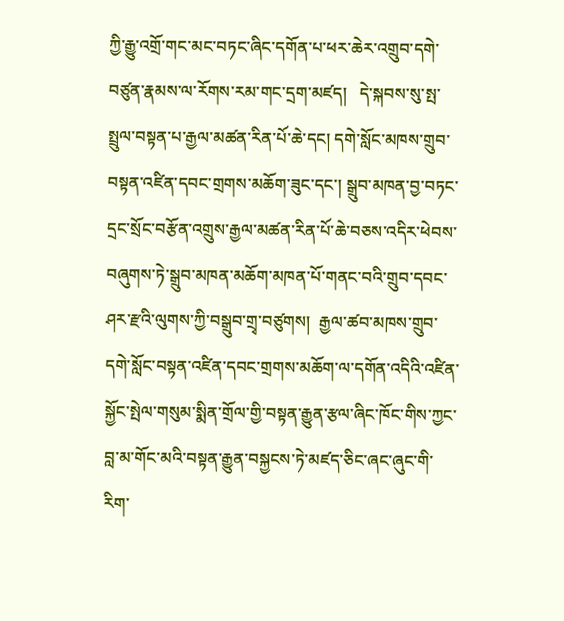ཀྱི་རྒྱུ་འགྲོ་གང་མང་བཏང་ཞིང་དགོན་པ་ཕར་ཆེར་འགྲུབ་དགེ་བཙུན་རྣམས་ལ་རོགས་རམ་གང་དྲག་མཛད།   དེ་སྐབས་སུ་སྤ་སྤྲུལ་བསྟན་པ་རྒྱལ་མཚན་རིན་པོ་ཆེ་དང། དགེ་སློང་མཁས་གྲུབ་བསྟན་འཛིན་དབང་གྲགས་མཆོག་ཟུང་དང་། སྒྲུབ་མཁན་བྱ་བཏང་དྲང་སྲོང་བརྩོན་འགྲུས་རྒྱལ་མཚན་རིན་པོ་ཆེ་བཅས་འདིར་ཕེབས་བཞུགས་ཏེ་སྒྲུབ་མཁན་མཆོག་མཁན་པོ་གནང་བའི་གྲུབ་དབང་ཤར་རྫའི་ལུགས་ཀྱི་བསྒྲུབ་གྲྭ་བཙུགས།  རྒྱལ་ཚབ་མཁས་གྲུབ་དགེ་སློང་བསྟན་འཛིན་དབང་གྲགས་མཆོག་ལ་དགོན་འདིའི་འཛིན་སྐྱོང་སྤེལ་གསུམ་སྨིན་གྲོལ་གྱི་བསྟན་རྒྱུན་རྩལ་ཞིང་ཁོང་གིས་ཀྱང་བླ་མ་གོང་མའི་བསྟན་རྒྱུན་བསྐྱངས་ཏེ་མཛད་ཅིང་ཞང་ཞུང་གི་རིག་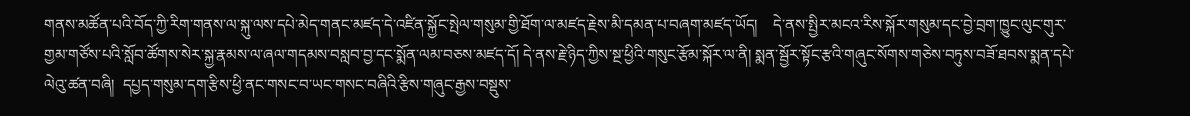གནས་མཚོན་པའི་བོད་ཀྱི་རིག་གནས་ལ་སྐུ་ལས་དཔེ་མེད་གནང་མཛད་དེ་འཛིན་སྐྱོང་སྤེལ་གསུམ་གྱི་ཐོག་ལ་མཛད་རྗེས་མི་དམན་པ་བཞག་མཛད་ཡོད།    དེ་ནས་སྤྱིར་མངའ་རིས་སྐོར་གསུམ་དང་བྱེ་བྲག་ཁྱུང་ལུང་གུར་གྱམ་གཙོས་པའི་སློབ་ཚོགས་སེར་སྐྱ་རྣམས་ལ་ཞལ་གདམས་བསླབ་བྱ་དང་སྨོན་ལམ་བཅས་མཛད་དོ། དེ་ནས་རྗེ་ཉིད་ཀྱིས་སྔ་ཕྱིའི་གསུང་རྩོམ་སྐོར་ལ་ནི། སྨན་སྦྱོར་སྟོང་རྩའི་གཞུང་སོགས་གཅེས་བཏུས་བཟོ་ཐབས་སྨན་དཔེ་ལེའུ་ཚན་བཞི།  དཔྱད་གསུམ་དག་རྩིས་ཕྱི་ནང་གསང་བ་ཡང་གསང་བཞིའི་རྩིས་གཞུང་རྒྱས་བསྡུས་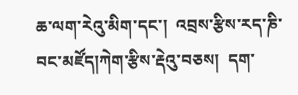ཆ་ལག་རེའུ་མིག་དང་།  འབྲས་རྩིས་རད་ཎི་བང་མཛོད།ཀེག་རྩིས་རྡེའུ་བཅས།  དག་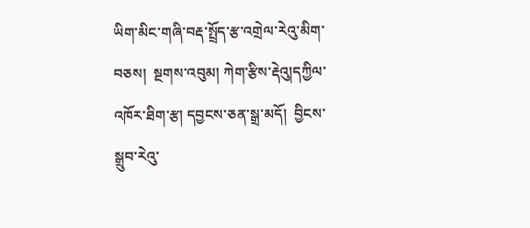ཡིག་མིང་གཞི་བརྡ་སྤྲོད་རྩ་འགྲེལ་རེའུ་མིག་བཅས།  སྔགས་འབུམ། ཀེག་རྩིས་རྡེའུ།དཀྱིལ་འཁོར་ཐིག་རྩ། དབྱངས་ཅན་སྒྲ་མདོ།  བྱིངས་སྒྲུབ་རེའུ་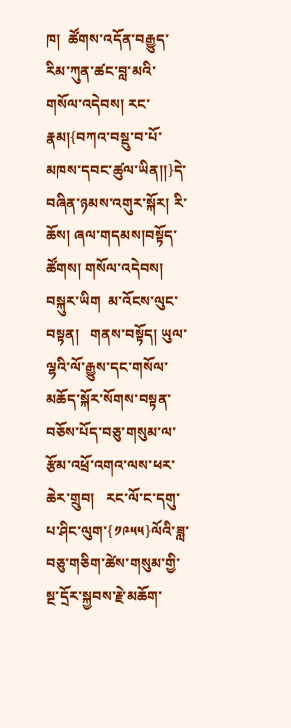ཁ།  ཚོགས་འདོན་བརྒྱུད་རིམ་ཀུན་ཚང་བླ་མའི་གསོལ་འདེབས། རང་རྣམ།{བཀའ་བསྡུ་བ་པོ་མཁས་དབང་ཚུལ་ཡིན།།}དེ་བཞིན་ཉམས་འགུར་སྐོར། རི་ཆོས། ཞལ་གདམས།བསྟོད་ཚོགས། གསོལ་འདེབས། བསྐུར་ཡིག  མ་འོངས་ལུང་བསྟན།   གནས་བསྟོད། ཡུལ་ལྷའི་ལོ་རྒྱུས་དང་གསོལ་མཆོད་སྐོར་སོགས་བསྟན་བཅོས་པོད་བཅུ་གསུམ་ལ་རྩོམ་འཕྲོ་འགའ་ལས་ཕར་ཆེར་གྲུབ།   རང་ལོ་ང་དགུ་པ་ཤིང་ལུག་{༡༩༥༥}ལོའི་ཟླ་བཅུ་གཅིག་ཚེས་གསུམ་གྱི་སྔ་དྲོར་སྐྱབས་རྗེ་མཆོག་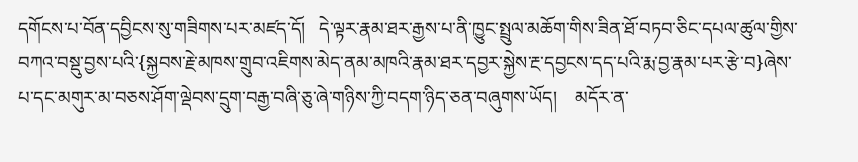དགོངས་པ་བོན་དབྱིངས་སུ་གཟིགས་པར་མཛད་དོ།   དེ་ལྟར་རྣམ་ཐར་རྒྱས་པ་ནི་ཁྱུང་སྤྲུལ་མཆོག་གིས་ཟིན་ཐོ་བཏབ་ཅིང་དཔལ་ཚུལ་གྱིས་བཀའ་བསྡུ་བྱས་པའི་{སྐྱབས་རྗེ་མཁས་གྲུབ་འཇིགས་མེད་ནམ་མཁའི་རྣམ་ཐར་དབྱར་སྐྱེས་རྔ་དབྱངས་དད་པའི་རྨ་བྱ་རྣམ་པར་རྩེ་བ}ཞེས་པ་དང་མགུར་མ་བཅས་ཤོག་ལྡེབས་དྲུག་བརྒྱ་བཞི་ཅུ་ཞེ་གཉིས་ཀྱི་བདག་ཉིད་ཅན་བཞུགས་ཡོད།    མདོར་ན་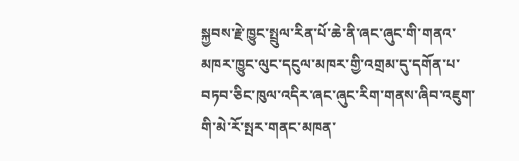སྐྱབས་རྗེ་ཁྱུང་སྤྲུལ་རིན་པོ་ཆེ་ནི་ཞང་ཞུང་གི་གནའ་མཁར་ཁྱུང་ལུང་དངུལ་མཁར་གྱི་འགྲམ་དུ་དགོན་པ་བཏབ་ཅིང་ཁུལ་འདིར་ཞང་ཞུང་རིག་གནས་ཞིབ་འཇུག་གི་མེ་རོ་སྤར་གནང་མཁན་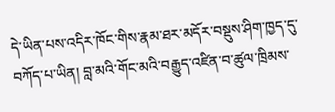དེ་ཡིན་པས་འདིར་ཁོང་གིས་རྣམ་ཐར་མདོར་བསྡུས་ཤིག་ཁྱད་དུ་བཀོད་པ་ཡིན། བླ་མའི་གོང་མའི་བརྒྱུད་འཛིན་བ་ཚུལ་ཁྲིམས་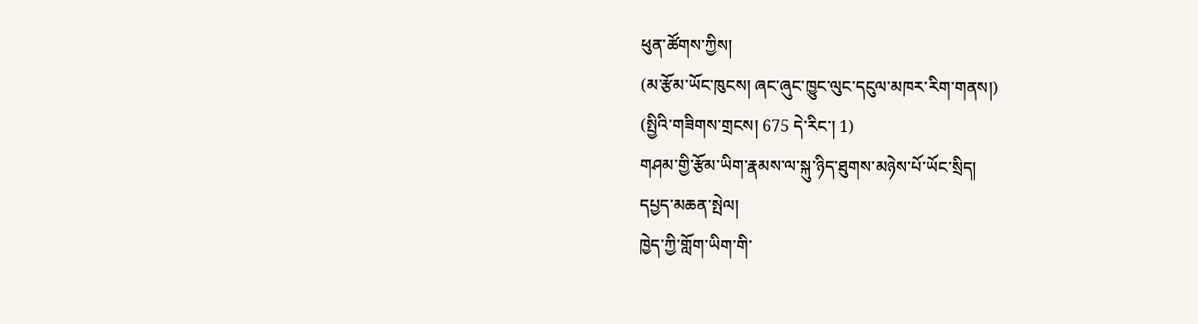ཕུན་ཚོགས་ཀྱིས།
(མ་རྩོམ་ཡོང་ཁུངས། ཞང་ཞུང་ཁྱུང་ལུང་དངུལ་མཁར་རིག་གནས།)
(སྤྱིའི་གཟིགས་གྲངས། 675 དེ་རིང་། 1)
གཤམ་གྱི་རྩོམ་ཡིག་རྣམས་ལ་སྐུ་ཉིད་ཐུགས་མཉེས་པོ་ཡོང་སྲིད།
དཔྱད་མཆན་སྤེལ།
ཁྱེད་ཀྱི་གློག་ཡིག་གི་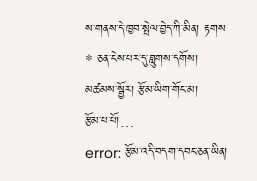ས་གནས་དེ་ཁྱབ་སྤེལ་བྱེད་ཀི་མིན། རྟགས * ཅན་ངེས་པར་དུ་བླུགས་དགོས།
མཚམས་སྦྱོར། རྩོམ་ཡིག་གོང་མ།
རྩོམ་པ་པོ།…
error: རྩོམ་འདི་བདག་དབང་ཅན་ཡིན།